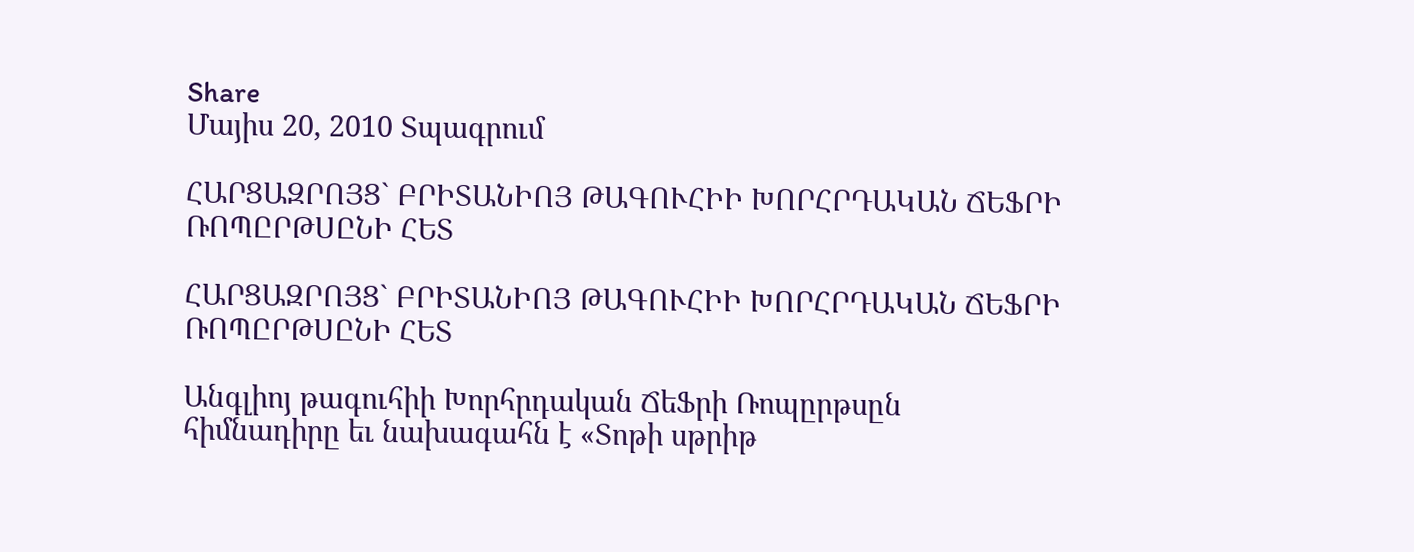Share
Մայիս 20, 2010 Տպագրում

ՀԱՐՑԱԶՐՈՅՑ` ԲՐԻՏԱՆԻՈՅ ԹԱԳՈՒՀԻԻ ԽՈՐՀՐԴԱԿԱՆ ՃԵՖՐԻ ՌՈՊԸՐԹՍԸՆԻ ՀԵՏ

ՀԱՐՑԱԶՐՈՅՑ` ԲՐԻՏԱՆԻՈՅ ԹԱԳՈՒՀԻԻ ԽՈՐՀՐԴԱԿԱՆ ՃԵՖՐԻ ՌՈՊԸՐԹՍԸՆԻ ՀԵՏ

Անգլիոյ թագուհիի Խորհրդական ՃեՖրի Ռոպըրթսըն հիմնադիրը եւ նախագահն է «Տոթի սթրիթ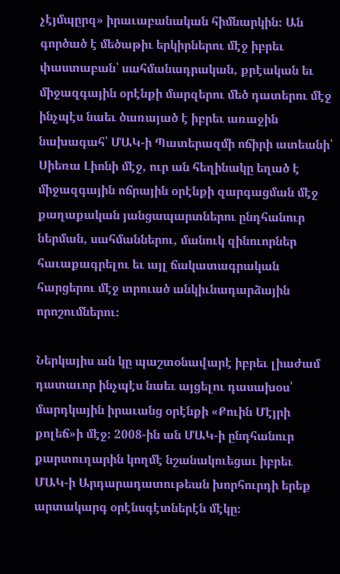չէյմպըրզ» իրաւաբանական հիմնարկին։ Ան գործած է մեծաթիւ երկիրներու մէջ իբրեւ փաստաբան՝ սահմանադրական, քրէական եւ միջազգային օրէնքի մարզերու մեծ դատերու մէջ ինչպէս նաեւ ծառայած է իբրեւ առաջին նախագահ՝ ՄԱԿ-ի Պատերազմի ոճիրի ատեանի՝ Սիեռա Լիոնի մէջ, ուր ան հեղինակը եղած է միջազգային ոճրային օրէնքի զարգացման մէջ քաղաքական յանցապարտներու ընդհանուր ներման, սահմաններու, մանուկ զինուորներ հաւաքագրելու եւ այլ ճակատագրական հարցերու մէջ տրուած անկիւնադարձային որոշումներու։

Ներկայիս ան կը պաշտօնավարէ իբրեւ լիաժամ դատաւոր ինչպէս նաեւ այցելու դասախօս՝ մարդկային իրաւանց օրէնքի «Քուին Մէյրի քոլեճ»ի մէջ։ 2008-ին ան ՄԱԿ-ի ընդհանուր քարտուղարին կողմէ նշանակուեցաւ իբրեւ ՄԱԿ-ի Արդարադատութեան խորհուրդի երեք արտակարգ օրէնսգէտներէն մէկը։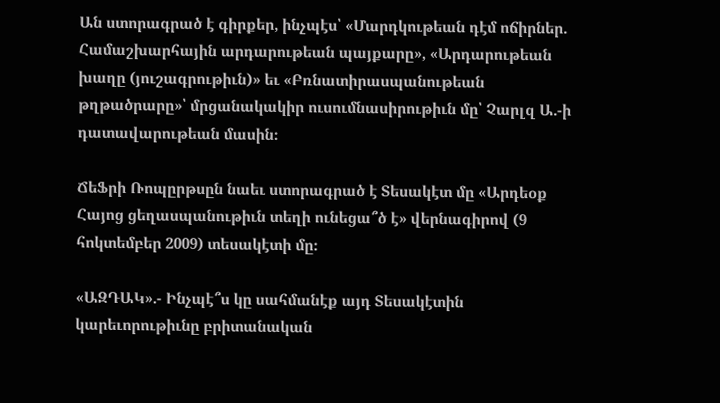Ան ստորագրած է գիրքեր, ինչպէս՝ «Մարդկութեան դէմ ոճիրներ. Համաշխարհային արդարութեան պայքարը», «Արդարութեան խաղը (յուշագրութիւն)» եւ «Բռնատիրասպանութեան թղթածրարը»՝ մրցանակակիր ուսումնասիրութիւն մը՝ Չարլզ Ա.-ի դատավարութեան մասին։

ՃեՖրի Ռոպըրթսըն նաեւ ստորագրած է Տեսակէտ մը «Արդեօք Հայոց ցեղասպանութիւն տեղի ունեցա՞ծ է» վերնագիրով (9 հոկտեմբեր 2009) տեսակէտի մը։

«ԱԶԴԱԿ».- Ինչպէ՞ս կը սահմանէք այդ Տեսակէտին կարեւորութիւնը բրիտանական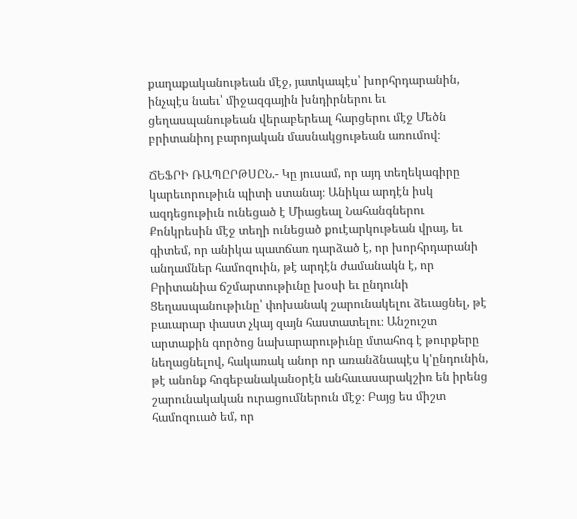քաղաքականութեան մէջ, յատկապէս՝ խորհրդարանին, ինչպէս նաեւ՝ միջազգային խնդիրներու եւ ցեղասպանութեան վերաբերեալ հարցերու մէջ Մեծն բրիտանիոյ բարոյական մասնակցութեան առումով։

ՃԵՖՐԻ ՌԱՊԸՐԹՍԸՆ.- Կը յուսամ, որ այդ տեղեկագիրը կարեւորութիւն պիտի ստանայ։ Անիկա արդէն իսկ ազդեցութիւն ունեցած է Միացեալ Նահանգներու Քոնկրեսին մէջ տեղի ունեցած քուէարկութեան վրայ, եւ գիտեմ, որ անիկա պատճառ դարձած է, որ խորհրդարանի անդամներ համոզուին, թէ արդէն ժամանակն է, որ Բրիտանիա ճշմարտութիւնը խօսի եւ ընդունի Ցեղասպանութիւնը՝ փոխանակ շարունակելու ձեւացնել, թէ բաւարար փաստ չկայ զայն հաստատելու։ Անշուշտ արտաքին գործոց նախարարութիւնը մտահոգ է թուրքերը նեղացնելով, հակառակ անոր որ առանձնապէս կ'ընդունին, թէ անոնք հոգեբանականօրէն անհաւասարակշիռ են իրենց շարունակական ուրացումներուն մէջ։ Բայց ես միշտ համոզուած եմ, որ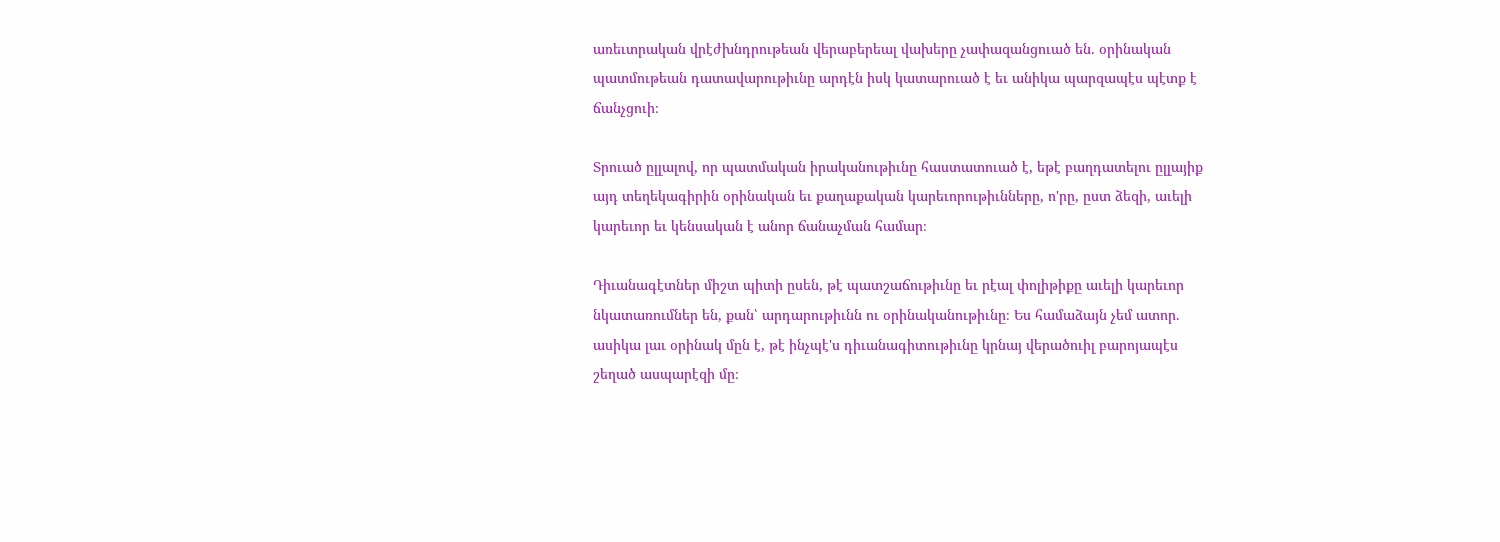առեւտրական վրէժխնդրութեան վերաբերեալ վախերը չափազանցուած են. օրինական պատմութեան դատավարութիւնը արդէն իսկ կատարուած է եւ անիկա պարզապէս պէտք է ճանչցուի։

Տրուած ըլլալով, որ պատմական իրականութիւնը հաստատուած է, եթէ բաղդատելու ըլլայիք այդ տեղեկագիրին օրինական եւ քաղաքական կարեւորութիւնները, ո'րը, ըստ ձեզի, աւելի կարեւոր եւ կենսական է անոր ճանաչման համար։

Դիւանագէտներ միշտ պիտի ըսեն, թէ պատշաճութիւնը եւ րէալ փոլիթիքը աւելի կարեւոր նկատառումներ են, քան՝ արդարութիւնն ու օրինականութիւնը։ Ես համաձայն չեմ ատոր. ասիկա լաւ օրինակ մըն է, թէ ինչպէ'ս դիւանագիտութիւնը կրնայ վերածուիլ բարոյապէս շեղած ասպարէզի մը։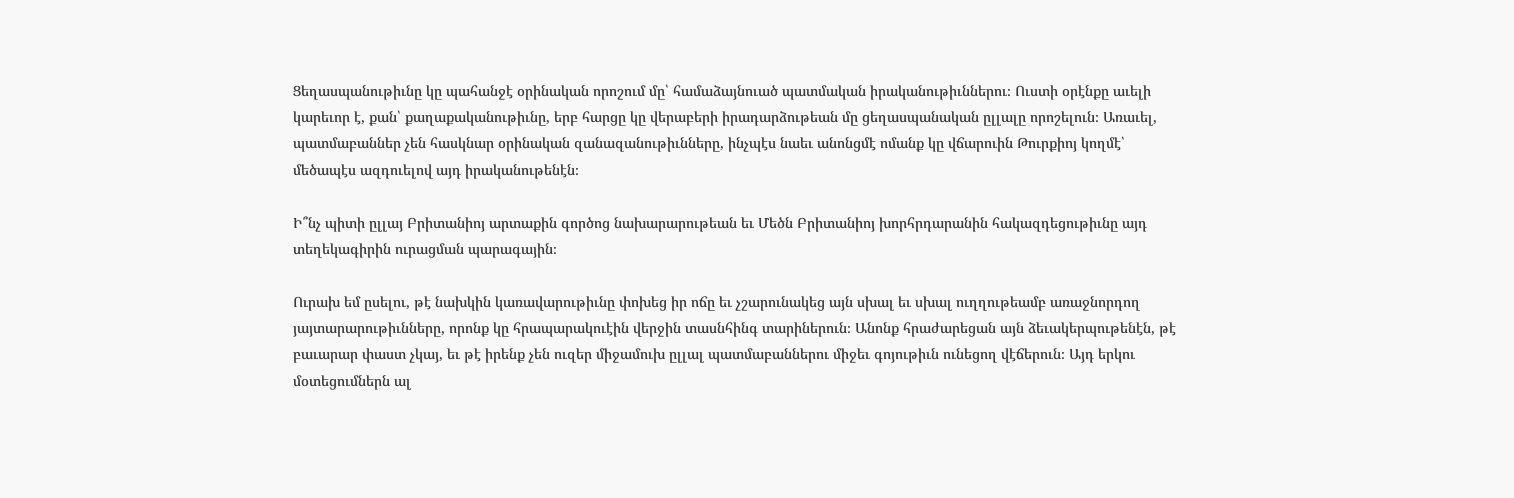Ցեղասպանութիւնը կը պահանջէ օրինական որոշում մը՝ համաձայնուած պատմական իրականութիւններու։ Ուստի օրէնքը աւելի կարեւոր է, քան՝ քաղաքականութիւնը, երբ հարցը կը վերաբերի իրադարձութեան մը ցեղասպանական ըլլալը որոշելուն։ Առաւել, պատմաբաններ չեն հասկնար օրինական զանազանութիւնները, ինչպէս նաեւ անոնցմէ ոմանք կը վճարուին Թուրքիոյ կողմէ՝ մեծապէս ազդուելով այդ իրականութենէն։

Ի՞նչ պիտի ըլլայ Բրիտանիոյ արտաքին գործոց նախարարութեան եւ Մեծն Բրիտանիոյ խորհրդարանին հակազդեցութիւնը այդ տեղեկագիրին ուրացման պարագային։

Ուրախ եմ ըսելու, թէ նախկին կառավարութիւնը փոխեց իր ոճը եւ չշարունակեց այն սխալ եւ սխալ ուղղութեամբ առաջնորդող յայտարարութիւնները, որոնք կը հրապարակուէին վերջին տասնհինգ տարիներուն։ Անոնք հրաժարեցան այն ձեւակերպութենէն, թէ բաւարար փաստ չկայ, եւ թէ իրենք չեն ուզեր միջամուխ ըլլալ պատմաբաններու միջեւ գոյութիւն ունեցող վէճերուն։ Այդ երկու մօտեցումներն ալ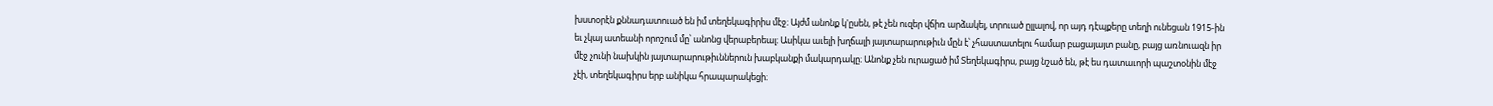խստօրէն քննադատուած են իմ տեղեկագիրիս մէջ։ Այժմ անոնք կ'ըսեն, թէ չեն ուզեր վճիռ արձակել, տրուած ըլլալով, որ այդ դէպքերը տեղի ունեցան 1915-ին եւ չկայ ատեանի որոշում մը՝ անոնց վերաբերեալ։ Ասիկա աւելի խղճալի յայտարարութիւն մըն է՝ չհաստատելու համար բացայայտ բանը, բայց առնուազն իր մէջ չունի նախկին յայտարարութիւններուն խաբկանքի մակարդակը։ Անոնք չեն ուրացած իմ Տեղեկագիրս, բայց նշած են, թէ ես դատաւորի պաշտօնին մէջ չէի, տեղեկագիրս երբ անիկա հրապարակեցի։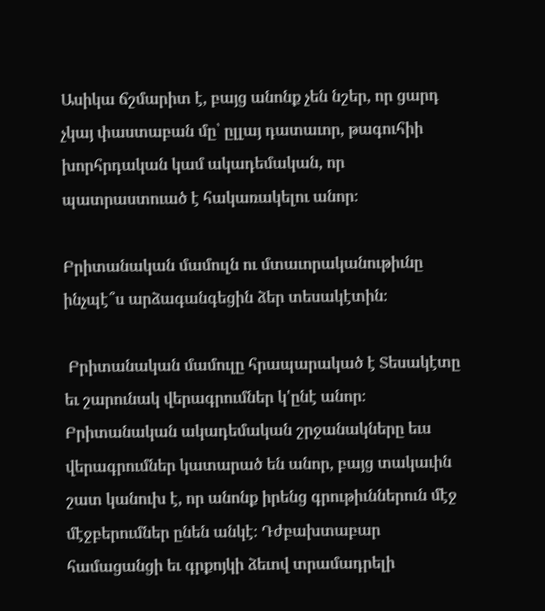Ասիկա ճշմարիտ է, բայց անոնք չեն նշեր, որ ցարդ չկայ փաստաբան մը՝ ըլլայ դատաւոր, թագուհիի խորհրդական կամ ակադեմական, որ պատրաստուած է հակառակելու անոր։

Բրիտանական մամուլն ու մտաւորականութիւնը ինչպէ՞ս արձագանգեցին ձեր տեսակէտին։

 Բրիտանական մամուլը հրապարակած է Տեսակէտը եւ շարունակ վերագրումներ կ'ընէ անոր։ Բրիտանական ակադեմական շրջանակները եւս վերագրումներ կատարած են անոր, բայց տակաւին շատ կանուխ է, որ անոնք իրենց գրութիւններուն մէջ մէջբերումներ ընեն անկէ։ Դժբախտաբար համացանցի եւ գրքոյկի ձեւով տրամադրելի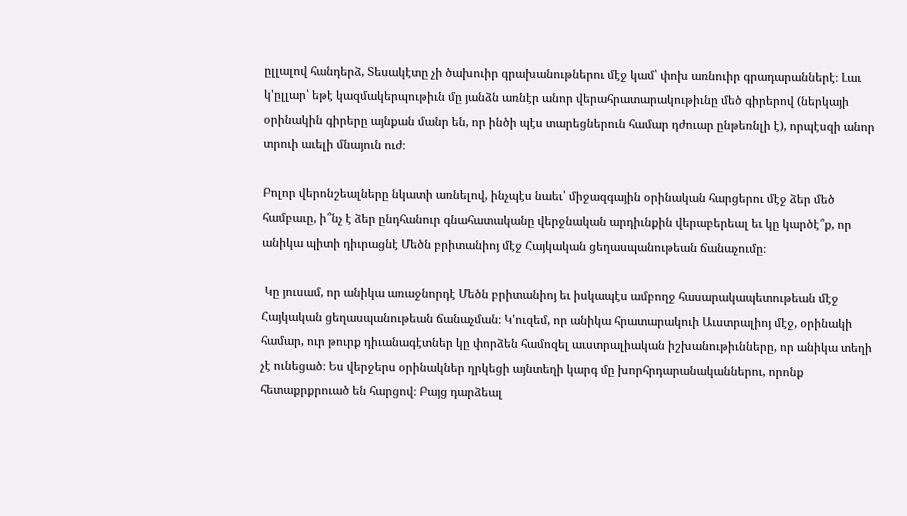ըլլալով հանդերձ, Տեսակէտը չի ծախուիր գրախանութներու մէջ կամ՝ փոխ առնուիր գրադարաններէ։ Լաւ կ'ըլլար՝ եթէ կազմակերպութիւն մը յանձն առնէր անոր վերահրատարակութիւնը մեծ գիրերով (ներկայի օրինակին գիրերը այնքան մանր են, որ ինծի պէս տարեցներուն համար դժուար ընթեռնլի է), որպէսզի անոր տրուի աւելի մնայուն ուժ։

Բոլոր վերոնշեալները նկատի առնելով, ինչպէս նաեւ՝ միջազգային օրինական հարցերու մէջ ձեր մեծ համբաւը, ի՞նչ է ձեր ընդհանուր գնահատականը վերջնական արդիւնքին վերաբերեալ եւ կը կարծէ՞ք, որ անիկա պիտի դիւրացնէ Մեծն բրիտանիոյ մէջ Հայկական ցեղասպանութեան ճանաչումը։

 Կը յուսամ, որ անիկա առաջնորդէ Մեծն բրիտանիոյ եւ իսկապէս ամբողջ հասարակապետութեան մէջ Հայկական ցեղասպանութեան ճանաչման։ Կ'ուզեմ, որ անիկա հրատարակուի Աւստրալիոյ մէջ, օրինակի համար, ուր թուրք դիւանագէտներ կը փորձեն համոզել աւստրալիական իշխանութիւնները, որ անիկա տեղի չէ ունեցած։ Ես վերջերս օրինակներ ղրկեցի այնտեղի կարգ մը խորհրդարանականներու, որոնք հետաքրքրուած են հարցով։ Բայց դարձեալ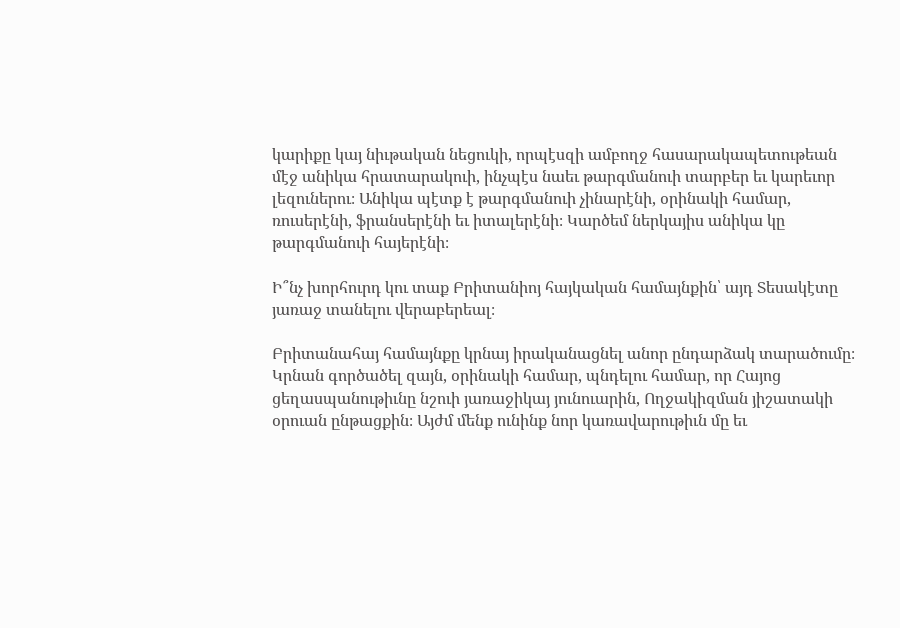կարիքը կայ նիւթական նեցուկի, որպէսզի ամբողջ հասարակապետութեան մէջ անիկա հրատարակուի, ինչպէս նաեւ թարգմանուի տարբեր եւ կարեւոր լեզուներու։ Անիկա պէտք է թարգմանուի չինարէնի, օրինակի համար, ռուսերէնի, ֆրանսերէնի եւ իտալերէնի։ Կարծեմ ներկայիս անիկա կը թարգմանուի հայերէնի։

Ի՞նչ խորհուրդ կու տաք Բրիտանիոյ հայկական համայնքին՝ այդ Տեսակէտը յառաջ տանելու վերաբերեալ։

Բրիտանահայ համայնքը կրնայ իրականացնել անոր ընդարձակ տարածումը։ Կրնան գործածել զայն, օրինակի համար, պնդելու համար, որ Հայոց ցեղասպանութիւնը նշուի յառաջիկայ յունուարին, Ողջակիզման յիշատակի օրուան ընթացքին։ Այժմ մենք ունինք նոր կառավարութիւն մը եւ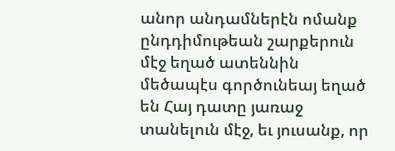անոր անդամներէն ոմանք ընդդիմութեան շարքերուն մէջ եղած ատեննին մեծապէս գործունեայ եղած են Հայ դատը յառաջ տանելուն մէջ, եւ յուսանք, որ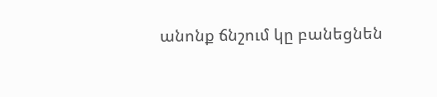անոնք ճնշում կը բանեցնեն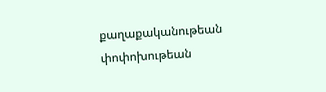քաղաքականութեան փոփոխութեան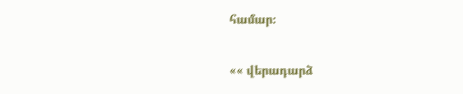համար։

«« վերադարձ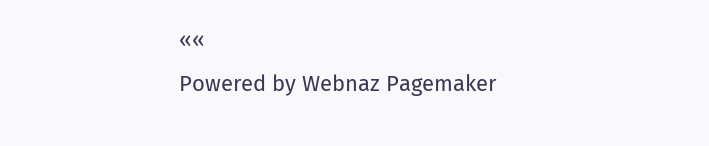««
Powered by Webnaz Pagemaker